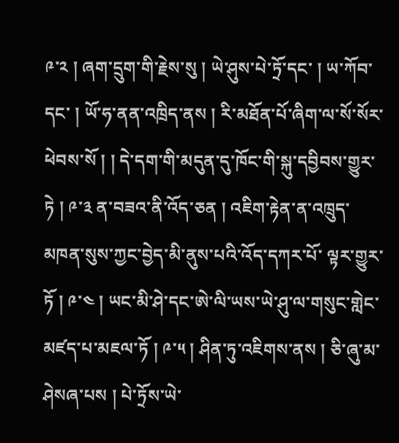༩་༢ ། ཞག་དྲུག་གི་རྗེས་སུ ། ཡེ་ཤུས་པེ་ཏྲོ་དང་ ། ཡ་ཀོབ་དང་ ། ཡོ་ཧ་ནན་འཁྲིད་ནས ། རི་མཐོན་པོ་ཞིག་ལ་སོ་སོར་ཕེབས་སོ ། ། དེ་དག་གི་མདུན་དུ་ཁོང་གི་སྐུ་དབྱིབས་གྱུར་ཏེ ། ༩་༣ ན་བཟའ་ནི་འོད་ཅན ། འཇིག་རྟེན་ན་འཁྲུད་མཁན་སུས་ཀྱང་བྱེད་མི་ནུས་པའི་འོད་དཀར་པོ་ ལྟར་གྱུར་ཏོ ། ༩་༤ ། ཡང་མི་ཤེ་དང་ཨེ་ལི་ཡས་ཡེ་ཤུ་ལ་གསུང་གླེང་མཛད་པ་མཇལ་ཏོ ། ༩་༥ ། ཤིན་ཏུ་འཇིགས་ནས ། ཅི་ཞུ་མ་ཤེསཞ་པས ། པེ་ཏྲོས་ཡེ་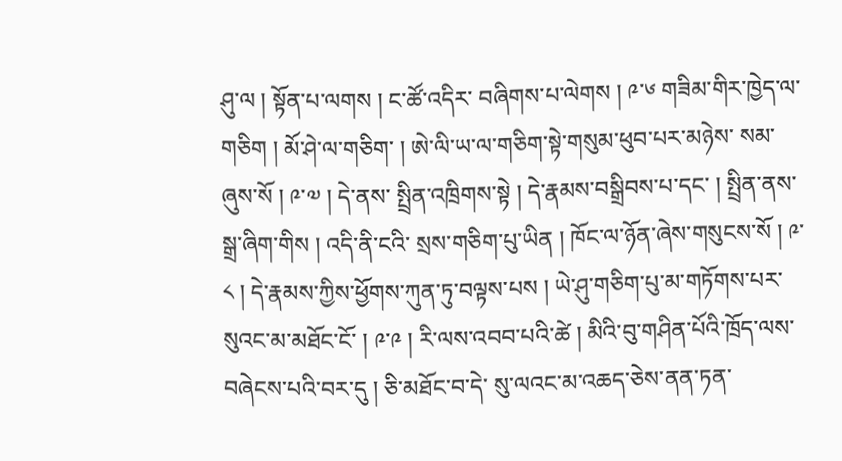ཤུ་ལ ། སྟོན་པ་ལགས ། ང་ཚོ་འདིར་ བཞིགས་པ་ལེགས ། ༩་༦ གཟིམ་གིར་ཁྱེད་ལ་གཅིག ། མོ་ཤེ་ལ་གཅིག་ ། ཨེ་ལི་ཡ་ལ་གཅིག་སྟེ་གསུམ་ཕུབ་པར་མཉེས་ སམ་ཞུས་སོ ། ༩་༧ ། དེ་ནས་ སྤྲིན་འཁྲིགས་སྟེ ། དེ་རྣམས་བསྒྲིབས་པ་དང་ ། སྤྲིན་ནས་སྒྲ་ཞིག་གིས ། འདི་ནི་ངའི་ སྲས་གཅིག་པུ་ཡིན ། ཁོང་ལ་ཉོན་ཞེས་གསུངས་སོ ། ༩་༨ ། དེ་རྣམས་ཀྱིས་ཕྱོགས་ཀུན་ཏུ་བལྟས་པས ། ཡེ་ཤུ་གཅིག་པུ་མ་གཏོགས་པར་སུའང་མ་མཐོང་ངོ་ ། ༩་༩ ། རི་ལས་འབབ་པའི་ཚེ ། མིའི་བུ་གཤིན་པོའི་ཁྲོད་ལས་བཞེངས་པའི་བར་དུ ། ཅི་མཐོང་བ་དེ་ སུ་ལའང་མ་འཆད་ཅེས་ནན་ཏན་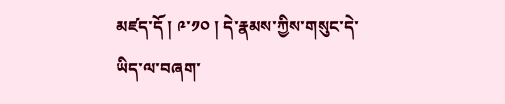མཛད་དོ ། ༩་༡༠ ། དེ་རྣམས་ཀྱིས་གསུང་དེ་ཡིད་ལ་བཞག་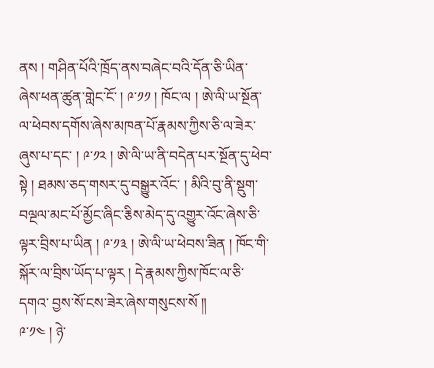ནས ། གཤིན་པོའི་ཁྲོད་ནས་བཞེང་བའི་དོན་ཅི་ཡིན་ ཞེས་ཕན་ཚུན་གླེང་ངོ་ ། ༩་༡༡ ། ཁོང་ལ ། ཨེ་ལི་ཡ་སྔོན་ལ་ཕེབས་དགོས་ཞེས་མཁན་པོ་རྣམས་ཀྱིས་ཅི་ལ་ཟེར་ཞུས་པ་དང་ ། ༩་༡༢ ། ཨེ་ལི་ཡ་ནི་བདེན་པར་སྔོན་དུ་ཕེབ་སྟེ ། ཐམས་ཅད་གསར་དུ་བསྒྱུར་འོང་ ། མིའི་བུ་ནི་སྡུག་ བལྔལ་མང་པོ་མྱོང་ཞིང་རྕིས་མེད་དུ་འགྱུར་འོང་ཞེས་ཅི་ལྟར་བྲིས་པ་ཡིན ། ༩་༡༣ ། ཨེ་ལི་ཡ་ཕེབས་ཟིན ། ཁོང་གི་སྐོར་ལ་བྲིས་ཡོད་པ་ལྟར ། དེ་རྣམས་ཀྱིས་ཁོང་ལ་ཅི་དགའ་ བྱས་སོ་ངས་ཟེར་ཞེས་གསུངས་སོ ༎
༩་༡༤ ། ཉེ་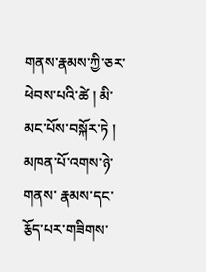གནས་རྣམས་ཀྱི་ཅར་ཕེབས་པའི་ཚེ ། མི་མང་པོས་བསྐོར་ཏེ ། མཁན་པོ་འགས་ཉེ་གནས་ རྣམས་དང་རྕོད་པར་གཟིགས་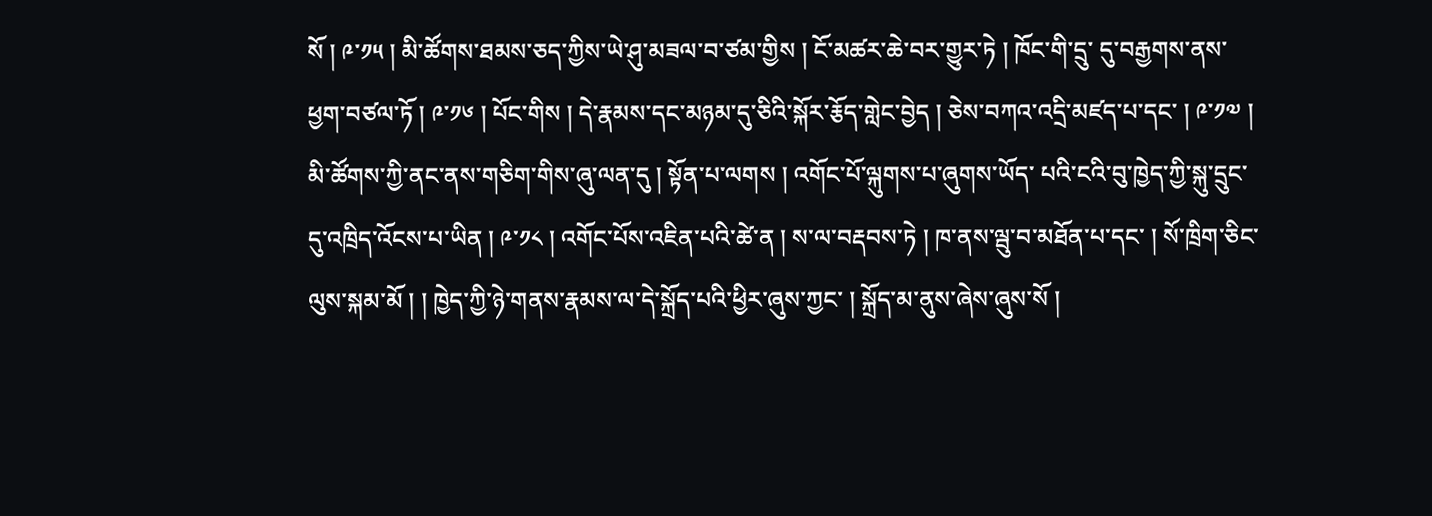སོ ། ༩་༡༥ ། མི་ཚོགས་ཐམས་ཅད་ཀྱིས་ཡེ་ཤུ་མཟལ་བ་ཙམ་གྱིས ། ངོ་མཚར་ཆེ་བར་གྱུར་ཏེ ། ཁོང་གི་དྲུ་ དུ་བརྒྱགས་ནས་ཕྱག་བཙལ་ཏོ ། ༩་༡༦ ། པོང་གིས ། དེ་རྣམས་དང་མཉམ་དུ་ཅིའི་སྐོར་རྕོད་གླེང་བྱེད ། ཅེས་བཀའ་འདྲི་མཛད་པ་དང་ ། ༩་༡༧ ། མི་ཚོགས་ཀྱི་ནང་ནས་གཅིག་གིས་ཞུ་ལན་དུ ། སྟོན་པ་ལགས ། འགོང་པོ་ལྐུགས་པ་ཞུགས་ཡོད་ པའི་ངའི་བུ་ཁྱེད་ཀྱི་སྐུ་དྲུང་དུ་འཁྲིད་འོངས་པ་ཡིན ། ༩་༡༨ ། འགོང་པོས་འཇིན་པའི་ཚེ་ན ། ས་ལ་བརྡབས་ཏེ ། ཁ་ནས་ལྦུ་བ་མཐོན་པ་དང་ ། སོ་ཁྲིག་ཅིང་ ལུས་སྐམ་མོ ། ། ཁྱེད་ཀྱི་ཉེ་གནས་རྣམས་ལ་དེ་སྐྲོད་པའི་ཕྱིར་ཞུས་ཀྱང་ ། སྐྲོད་མ་ནུས་ཞེས་ཞུས་སོ །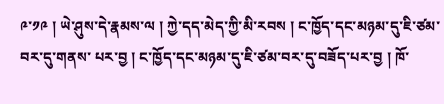༩་༡༩ ། ཡེ་ཤུས་དེ་རྣམས་ལ ། ཀྱེ་དད་མེད་ཀྱི་མི་རབས ། ང་ཁྱོད་དང་མཉམ་དུ་ཇི་ཙམ་བར་དུ་གནས་ པར་བྱ ། ང་ཁྱོད་དང་མཉམ་དུ་ཇི་ཙམ་བར་དུ་བཟོད་པར་བྱ ། ཁོ་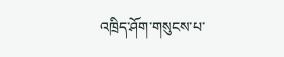འཁྲིད་ཤོག་གསུངས་པ་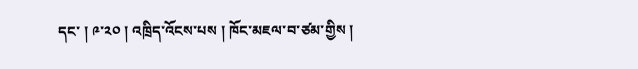དང་ ། ༩་༢༠ ། འཁྲིད་འོངས་པས ། ཁོང་མཇལ་བ་ཙམ་གྱིས །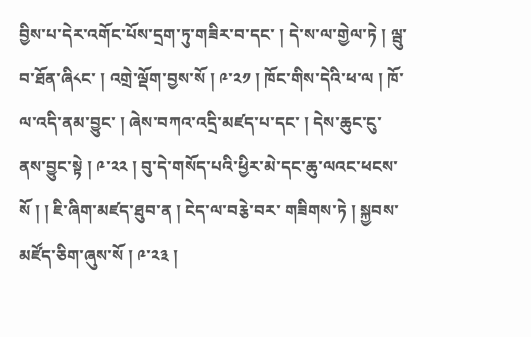བྱིས་པ་དེར་འགོང་པོས་དྲག་ཏུ་གཟིར་བ་དང་ ། དེ་ས་ལ་གྱེལ་ཏེ ། ལྦུ་བ་ཐོན་ཞི༨ང་ ། འགྲེ་ལྡོག་བྱས་སོ ། ༩་༢༡ ། ཁོང་གིས་དེའི་ཕ་ལ ། ཁོ་ལ་འདི་ནམ་བྱུང་ ། ཞེས་བཀའ་འདྲི་མཛད་པ་དང་ ། དེས་ཆུང་ངུ་ ནས་བྱུང་སྟེ ། ༩་༢༢ ། བུ་དེ་གསོད་པའི་ཕྱིར་མེ་དང་ཆུ་ལའང་ཕངས་སོ ། ། ཇི་ཞིག་མཛད་ཐུབ་ན ། ངེད་ལ་བརྕེ་བར་ གཟིགས་ཏེ ། སྐྱབས་མཛོད་ཅིག་ཞུས་སོ ། ༩་༢༣ །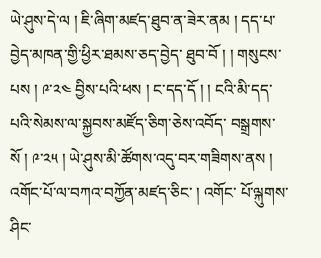ཡེ་ཤུས་དེ་ལ ། ཇི་ཞིག་མཛད་ཐུབ་ན་ཟེར་ནམ ། དད་པ་བྱེད་མཁན་གྱི་ཕྱིར་ཐམས་ཅད་བྱེད་ ཐུབ་བོ ། ། གསུངས་པས ། ༩་༢༤ བྱིས་པའི་ཕས ། ང་དད་དོ ། ། ངའི་མི་དད་པའི་སེམས་ལ་སྐྱབས་མཛོད་ཅིག་ཅེས་འབོད་ བསྒྲགས་སོ ། ༩་༢༥ ། ཡེ་ཤུས་མི་ཚོགས་འདུ་བར་གཟིགས་ནས ། འགོང་པོ་ལ་བཀའ་བཀྱོན་མཛད་ཅིང་ ། འགོང་ པོ་ལྐུགས་ཤིང་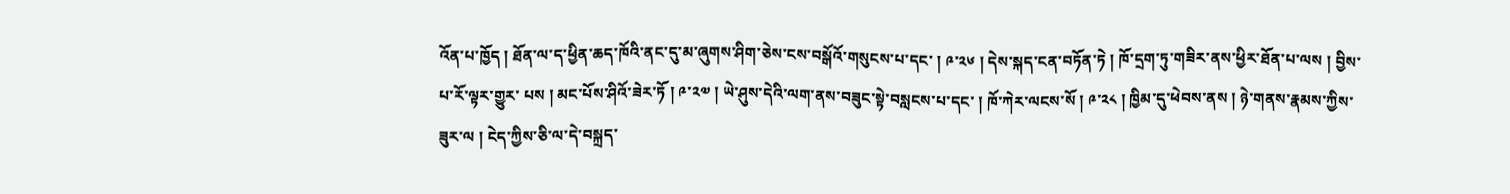འོན་པ་ཁྱོད ། ཐོན་ལ་ད་ཕྱིན་ཆད་ཁོའི་ནང་དུ་མ་ཞུགས་ཤིག་ཅེས་ངས་བསྒོའོ་གསུངས་པ་དང་ ། ༩་༢༦ ། དེས་སྐད་ངན་བཏོན་ཏེ ། ཁོ་དྲག་ཏུ་གཟིར་ནས་ཕྱིར་ཐོན་པ་ལས ། བྱིས་པ་རོ་ལྟར་གྱུར་ པས ། མང་པོས་ཤིའོ་ཟེར་ཏོ ། ༩་༢༧ ། ཡེ་ཤུས་དེའི་ལག་ནས་བཟུང་སྟེ་བསླངས་པ་དང་ ། ཁོ་ཀེར་ལངས་སོ ། ༩་༢༨ ། ཁྱིམ་དུ་ཕེབས་ནས ། ཉེ་གནས་རྣམས་ཀྱིས་ཟུར་ལ ། ངེད་ཀྱིས་ཅི་ལ་དེ་བསྐྲད་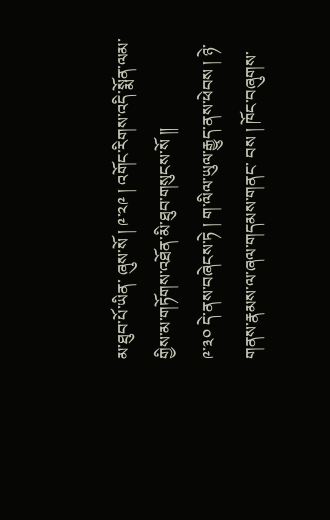མ་ཐུབ་པོ་ཡིན་ ཞུས་སོ ། ༩་༢༩ ། འགོང་རིགས་འདི་སྨོན་ལམ་གྱིས་མ་གཏོགས་འཐོན་མི་ཐུབ་གསུངས་སོ ༎
༩་༣༠ དེ་ནས་བཞེངས་ཏེ ། ག་ལིལ་ཡུལ་རྒྱུད་ནས་ཕེབས ། ཉེ་གནས་རྣམས་ལ་ཞལ་གདམས་གནང་ བས ། ཁོང་བཞུགས་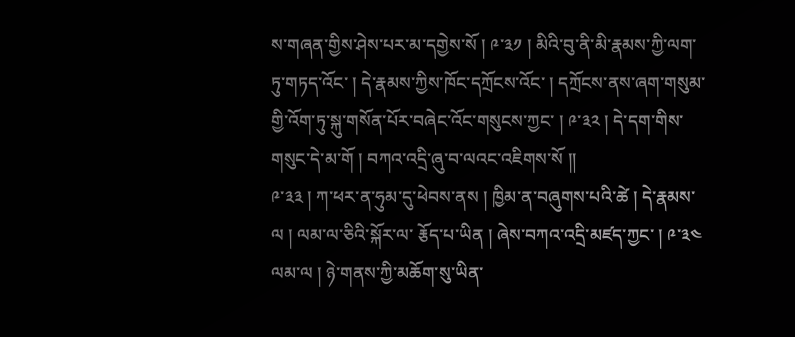ས་གཞན་གྱིས་ཤེས་པར་མ་དགྱེས་སོ ། ༩་༣༡ ། མིའི་བུ་ནི་མི་རྣམས་ཀྱི་ལག་ཏུ་གཏད་འོང་ ། དེ་རྣམས་ཀྱིས་ཁོང་དཀྲོངས་འོང་ ། དཀྲོངས་ནས་ཞག་གསུམ་ གྱི་འོག་ཏུ་སྐུ་གསོན་པོར་བཞེང་འོང་གསུངས་ཀྱང་ ། ༩་༣༢ ། དེ་དག་གིས་གསུང་དེ་མ་གོ ། བཀའ་འདྲི་ཞུ་བ་ལའང་འཇིགས་སོ ༎
༩་༣༣ ། ཀ་ཕར་ན་ཧུམ་དུ་ཕེབས་ནས ། ཁྱིམ་ན་བཞུགས་པའི་ཚེ ། དེ་རྣམས་ལ ། ལམ་ལ་ཅིའི་སྐོར་ལ་ རྕོད་པ་ཡིན ། ཞེས་བཀའ་འདྲི་མཛད་ཀྱང་ ། ༩་༣༤ ལམ་ལ ། ཉེ་གནས་ཀྱི་མཆོག་སུ་ཡིན་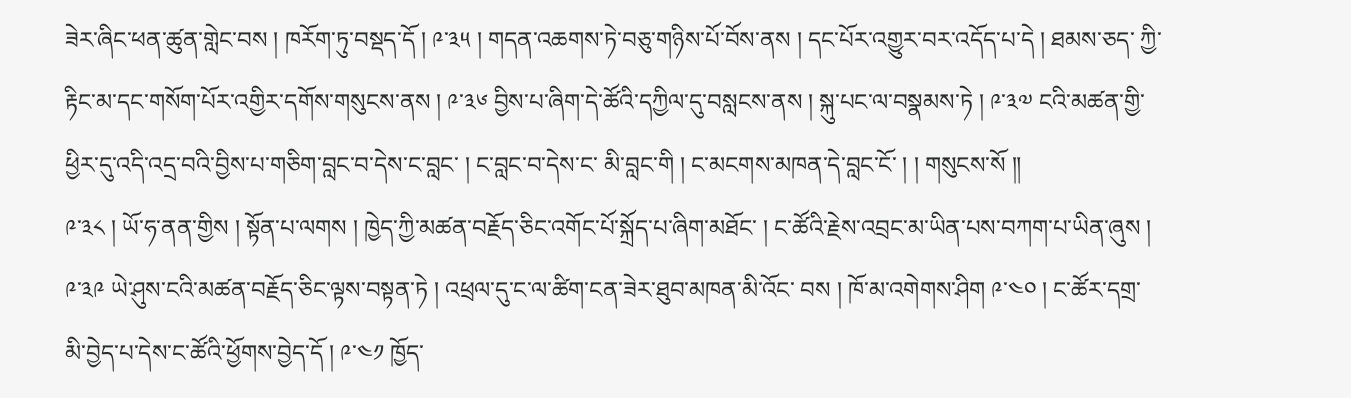ཟེར་ཞིང་ཕན་ཚུན་གླེང་བས ། ཁརོག་ཏུ་བསྡད་དོ ། ༩་༣༥ ། གདན་འཆགས་ཏེ་བཅུ་གཉིས་པོ་བོས་ནས ། དང་པོར་འགྱུར་བར་འདོད་པ་དེ ། ཐམས་ཅད་ ཀྱི་རྟིང་མ་དང་གསོག་པོར་འགྱིར་དགོས་གསུངས་ནས ། ༩་༣༦ བྱིས་པ་ཞིག་དེ་ཚོའི་དཀྱིལ་དུ་བསླངས་ནས ། སྐུ་པང་ལ་བསྣམས་ཏེ ། ༩་༣༧ ངའི་མཚན་གྱི་ཕྱིར་དུ་འདི་འདྲ་བའི་བྱིས་པ་གཅིག་བླང་བ་དེས་ང་བླང་ ། ང་བླང་བ་དེས་ང་ མི་བླང་གི ། ང་མངགས་མཁན་དེ་བླང་ངོ་ ། ། གསུངས་སོ ༎
༩་༣༨ ། ཡོ་ཧ་ནན་གྱིས ། སྟོན་པ་ལགས ། ཁྱེད་ཀྱི་མཚན་བརྗོད་ཅིང་འགོང་པོ་སྐྲོད་པ་ཞིག་མཐོང་ ། ང་ཚོའི་རྗེས་འབྲང་མ་ཡིན་པས་བཀག་པ་ཡིན་ཞུས ། ༩་༣༩ ཡེ་ཤུས་ངའི་མཚན་བརྗོད་ཅིང་ལྟས་བསྟན་ཏེ ། འཕྲལ་དུ་ང་ལ་ཚིག་ངན་ཟེར་ཐུབ་མཁན་མི་འོང་ བས ། ཁོ་མ་འགེགས་ཤིག ༩་༤༠ ། ང་ཚོར་དགྲ་མི་བྱེད་པ་དེས་ང་ཚོའི་ཕྱོགས་བྱེད་དོ ། ༩་༤༡ ཁྱོད་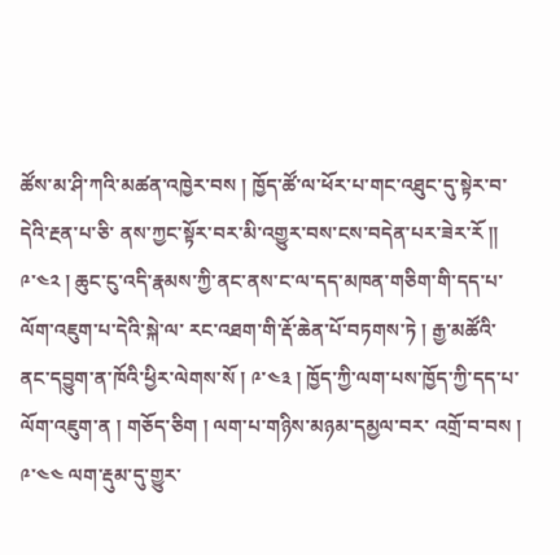ཚོས་མ་ཤི་ཀའི་མཚན་འཁྱེར་བས ། ཁྱོད་ཚོ་ལ་ཕོར་པ་གང་འཐུང་དུ་སྟེར་བ་དེའི་རྔན་པ་ཅི་ ནས་ཀྱང་སྟོར་བར་མི་འགྱུར་བས་ངས་བདེན་པར་ཟེར་རོ ༎
༩་༤༢ ། ཆུང་ངུ་འདི་རྣམས་ཀྱི་ནང་ནས་ང་ལ་དད་མཁན་གཅིག་གི་དད་པ་ལོག་འཇུག་པ་དེའི་སྐེ་ལ་ རང་འཐག་གི་རྡོ་ཆེན་པོ་བཏགས་ཏེ ། རྒྱ་མཚོའི་ནང་དབྱུག་ན་ཁོའི་ཕྱིར་ལེགས་སོ ། ༩་༤༣ ། ཁྱོད་ཀྱི་ལག་པས་ཁྱོད་ཀྱི་དད་པ་ལོག་འཇུག་ན ། གཅོད་ཅིག ། ལག་པ་གཉིས་མཉམ་དམྱལ་བར་ འགྲོ་བ་བས ། ༩་༤༤ ལག་རྡུམ་དུ་གྱུར་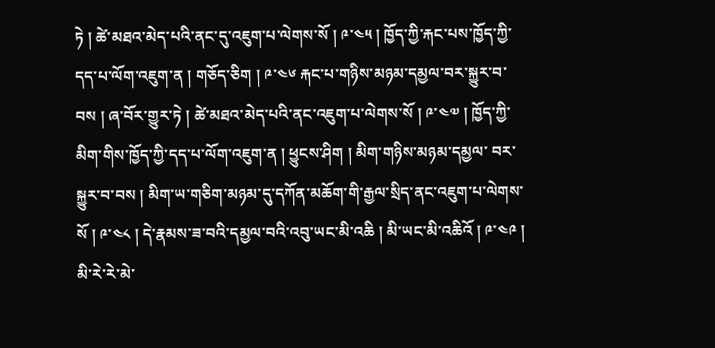ཏེ ། ཚེ་མཐའ་མེད་པའི་ནང་དུ་འཇུག་པ་ལེགས་སོ ། ༩་༤༥ ། ཁྱོད་ཀྱི་རྐང་པས་ཁྱོད་ཀྱི་དད་པ་ལོག་འཇུག་ན ། གཅོད་ཅིག ། ༩་༤༦ རྐང་པ་གཉིས་མཉམ་དམྱལ་བར་སྐྱུར་བ་བས ། ཞ་བོར་གྱུར་ཏེ ། ཚེ་མཐའ་མེད་པའི་ནང་འཇུག་པ་ལེགས་སོ ། ༩་༤༧ ། ཁྱོད་ཀྱི་མིག་གིས་ཁྱོད་ཀྱི་དད་པ་ལོག་འཇུག་ན ། ཕྱུངས་ཤིག ། མིག་གཉིས་མཉམ་དམྱལ་ བར་སྐྱུར་བ་བས ། མིག་ཡ་གཅིག་མཉམ་དུ་དཀོན་མཆོག་གི་རྒྱལ་སྲིད་ནང་འཇུག་པ་ལེགས་སོ ། ༩་༤༨ ། དེ་རྣམས་ཟ་བའི་དམྱལ་བའི་འབུ་ཡང་མི་འཆི ། མི་ཡང་མི་འཆིའོ ། ༩་༤༩ ། མི་རེ་རེ་མེ་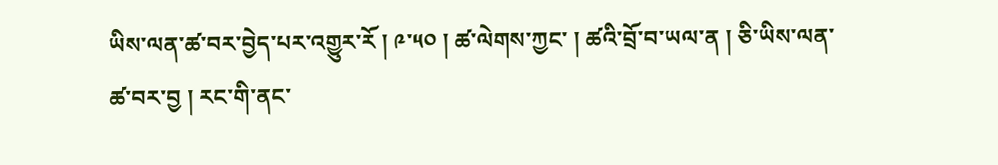ཡིས་ལན་ཚ་བར་བྱེད་པར་འགྱུར་རོ ། ༩་༥༠ ། ཚ་ལེགས་ཀྱང་ ། ཚའི་བྲོ་བ་ཡལ་ན ། ཅི་ཡིས་ལན་ཚ་བར་བྱ ། རང་གི་ནང་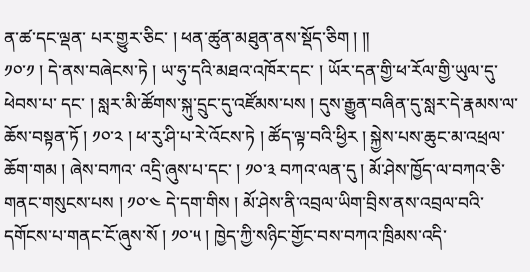ན་ཚ་དང་ལྡན་ པར་གྱུར་ཅིང་ ། ཕན་ཚུན་མཐུན་ནས་སྡོད་ཅིག ། ༎
༡༠་༡ ། དེ་ནས་བཞེངས་ཏེ ། ཡ་ཧུ་དའི་མཐའ་འཁོར་དང་ ། ཡོར་དན་གྱི་ཕ་རོལ་གྱི་ཡུལ་དུ་ཕེབས་པ་ དང་ ། སླར་མི་ཚོགས་སྐུ་དྲུང་དུ་འཛོམས་པས ། དུས་རྒྱུན་བཞིན་དུ་སླར་དེ་རྣམས་ལ་ཆོས་བསྟན་ཏོ ། ༡༠་༢ ། ཕ་རུ་ཤི་པ་རེ་འོངས་ཏེ ། ཚོད་ལྟ་བའི་ཕྱིར ། སྐྱེས་པས་ཆུང་མ་འཕྲལ་ཆོག་གམ ། ཞེས་བཀའ་ འདྲི་ཞུས་པ་དང་ ། ༡༠་༣ བཀའ་ལན་དུ ། མོ་ཤེས་ཁྱོད་ལ་བཀའ་ཅི་གནང་གསུངས་པས ། ༡༠་༤ དེ་དག་གིས ། མོ་ཤེས་ནི་འབྲལ་ཡིག་བྲིས་ནས་འབྲལ་བའི་དགོངས་པ་གནང་ངོ་ཞུས་སོ ། ༡༠་༥ ། ཁྱེད་ཀྱི་སཉིང་གྱོང་བས་བཀའ་ཁྲིམས་འདི་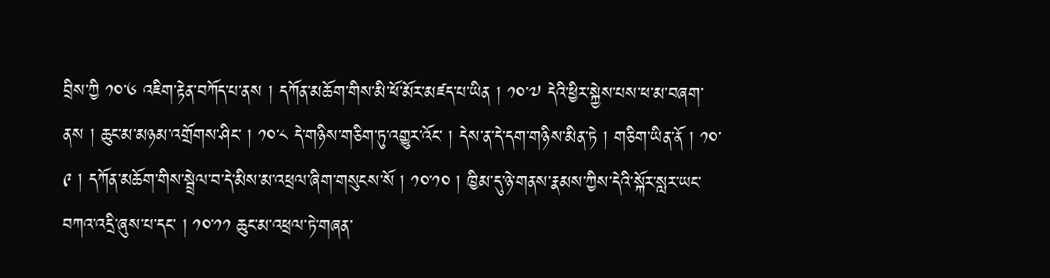བྲིས་ཀྱི ༡༠་༦ འཇིག་རྟེན་བཀོད་པ་ནས ། དཀོན་མཆོག་གིས་མི་ཕོ་མོར་མཛད་པ་ཡིན ། ༡༠་༧ དེའི་ཕྱིར་སྐྱེས་པས་ཕ་མ་བཞག་ནས ། ཆུང་མ་མཉམ་འགྲོགས་ཤིང་ ། ༡༠་༨ དེ་གཉིས་གཅིག་ཏུ་འགྱུར་འོང་ ། དེས་ན་དེ་དག་གཉིས་མིན་ཏེ ། གཅིག་ཡིན་ནོ ། ༡༠་༩ ། དཀོན་མཆོག་གིས་སྦྲེལ་བ་དེ་མིས་མ་འཕྲལ་ཞིག་གསུངས་སོ ། ༡༠་༡༠ ། ཁྱིམ་དུ་ཉེ་གནས་རྣམས་ཀྱིས་དེའི་སྐོར་སླར་ཡང་བཀའ་འདྲི་ཞུས་པ་དང་ ། ༡༠་༡༡ ཆུང་མ་འཕྲལ་ཏེ་གཞན་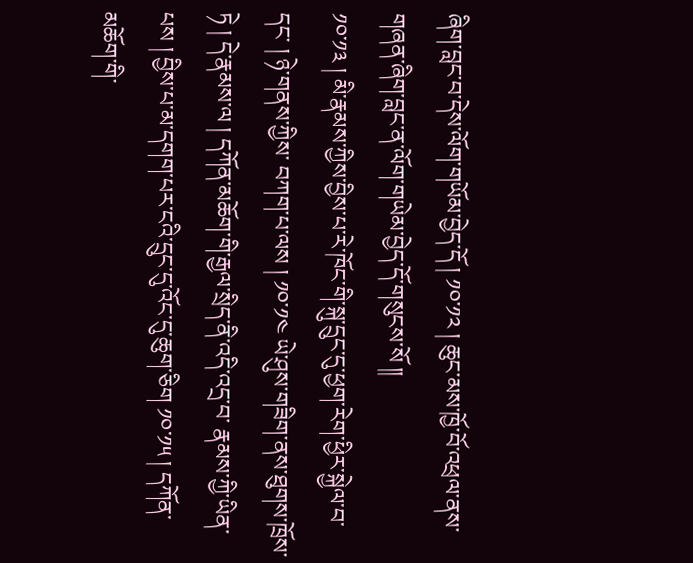ཞིག་བླང་བ་དེས་ལོག་གཡོམ་བྱེད་དོ ། ༡༠་༡༢ ། ཆུང་མས་ཁྱོ་བོ་འཕྲལ་ནས་གཞན་ཞིག་བླང་ན་ལོག་གཡེམ་བྱེད་དོ་གསུངས་སོ ༎
༡༠་༡༣ ། མི་རྣམས་ཀྱིས་བྱིས་པ་རེ་ཁོང་གི་སྐུ་དྲུང་དུ་ཕྱག་རེག་ཕྱིར་སྐྱེལ་བ་དང་ ། ཉེ་གནས་ཀྱིས་ བཀག་པ་ལས ། ༡༠་༡༤ ཡེ་ཤུས་གཟིག་ནས་ཐུགས་ཁྲོས་ཏེ ། དེ་རྣམས་ལ ། དཀོན་མཆོག་གི་རྒྱལ་སྲིད་ནི་འདི་འདྲ་བ་ རྣམས་ཀྱི་ཡིན་པས ། བྱིས་པ་མ་དགག་པར་ངའི་དྲུང་དུ་འོང་དུ་ཆུག་ཅིག ༡༠་༡༥ ། དཀོན་མཆོག་གི་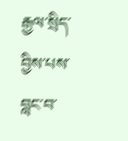རྒྱལ་སྲིད་བྱིས་པས་བླང་བ་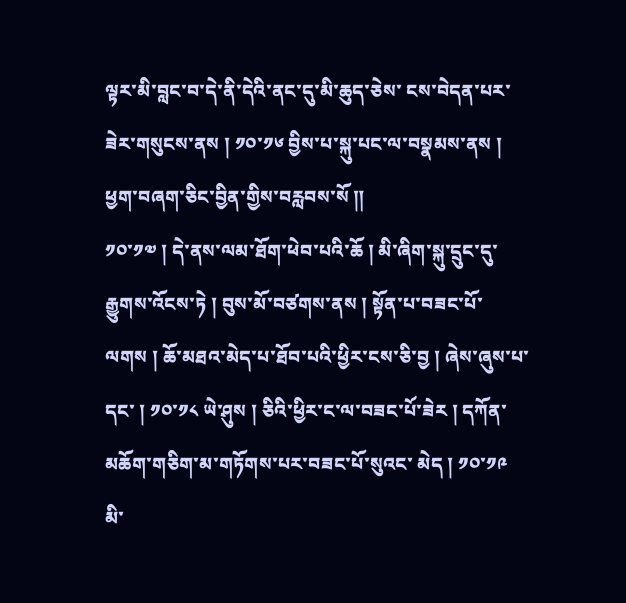ལྟར་མི་བླང་བ་དེ་ནི་དེའི་ནང་དུ་མི་ཆུད་ཅེས་ ངས་བེདན་པར་ཟེར་གསུངས་ནས ། ༡༠་༡༦ བྱིས་པ་སྐུ་པང་ལ་བསྣམས་ནས ། ཕྱག་བཞག་ཅིང་བྱིན་གྱིས་བརླབས་སོ ༎
༡༠་༡༧ ། དེ་ནས་ལམ་ཐོག་ཕེབ་པའི་ཆོ ། མི་ཞིག་སྐུ་དྲུང་དུ་རྒྱུགས་འོངས་ཏེ ། བུས་མོ་བཙགས་ནས ། སྟོན་པ་བཟང་པོ་ལགས ། ཆོ་མཐའ་མེད་པ་ཐོབ་པའི་ཕྱིར་ངས་ཅི་བྱ ། ཞེས་ཞུས་པ་དང་ ། ༡༠་༡༨ ཡེ་ཤུས ། ཅིའི་ཕྱིར་ང་ལ་བཟང་པོ་ཟེར ། དཀོན་མཆོག་གཅིག་མ་གཏོགས་པར་བཟང་པོ་སུའང་ མེད ། ༡༠་༡༩ མི་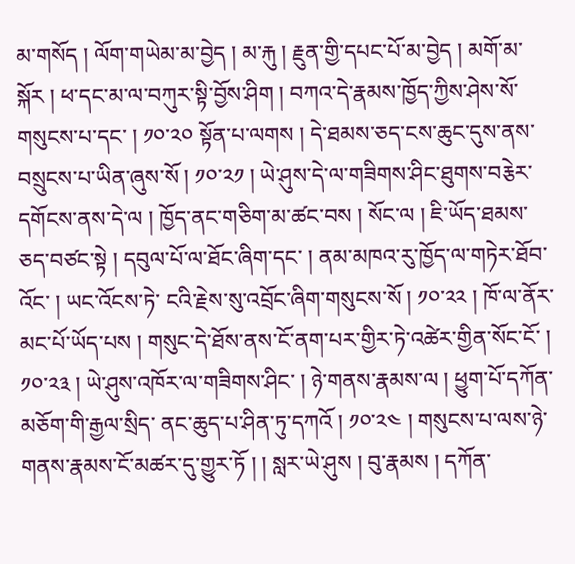མ་གསོད ། ལོག་གཡེམ་མ་བྱེད ། མ་རྐུ ། རྗུན་གྱི་དཔང་པོ་མ་བྱེད ། མགོ་མ་སྐོར ། ཕ་དང་མ་ལ་བཀུར་སྟི་བྱོས་ཤིག ། བཀའ་དེ་རྣམས་ཁྱོད་ཀྱིས་ཤེས་སོ་གསུངས་པ་དང་ ། ༡༠་༢༠ སྟོན་པ་ལགས ། དེ་ཐམས་ཅད་ངས་ཆུང་དུས་ནས་བསྲུངས་པ་ཡིན་ཞུས་སོ ། ༡༠་༢༡ ། ཡེ་ཤུས་དེ་ལ་གཟིགས་ཤིང་ཐུགས་བརྕེར་དགོངས་ནས་དེ་ལ ། ཁྱོད་ནང་གཅིག་མ་ཚང་བས ། སོང་ལ ། ཇི་ཡོད་ཐམས་ཅད་བཙང་སྟེ ། དབུལ་པོ་ལ་ཐོང་ཞིག་དང་ ། ནམ་མཁའ་རུ་ཁྱོད་ལ་གཏེར་ཐོབ་འོང་ ། ཡང་འོངས་ཏེ་ ངའི་རྗེས་སུ་འབྲོང་ཞིག་གསུངས་སོ ། ༡༠་༢༢ ། ཁོ་ལ་ནོར་མང་པོ་ཡོད་པས ། གསུང་དེ་ཐོས་ནས་ངོ་ནག་པར་གྱིར་ཏེ་འཚེར་གྱིན་སོང་ངོ་ ། ༡༠་༢༣ ། ཡེ་ཤུས་འཁོར་ལ་གཟིགས་ཤིང་ ། ཉེ་གནས་རྣམས་ལ ། ཕྱུག་པོ་དཀོན་མཅོག་གི་རྒྱལ་སྲིད་ ནང་ཆུད་པ་ཤིན་ཏུ་དཀའོ ། ༡༠་༢༤ ། གསུངས་པ་ལས་ཉེ་གནས་རྣམས་ངོ་མཚར་དུ་གྱུར་ཏོ ། ། སླར་ཡེ་ཤུས ། བུ་རྣམས ། དཀོན་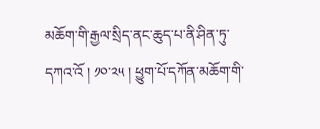མཆོག་གི་རྒྱལ་སྲིད་ནང་ཆུད་པ་ནི་ཤིན་ཏུ་དཀའ་འོ ། ༡༠་༢༥ ། ཕྱུག་པོ་དཀོན་མཆོག་གི་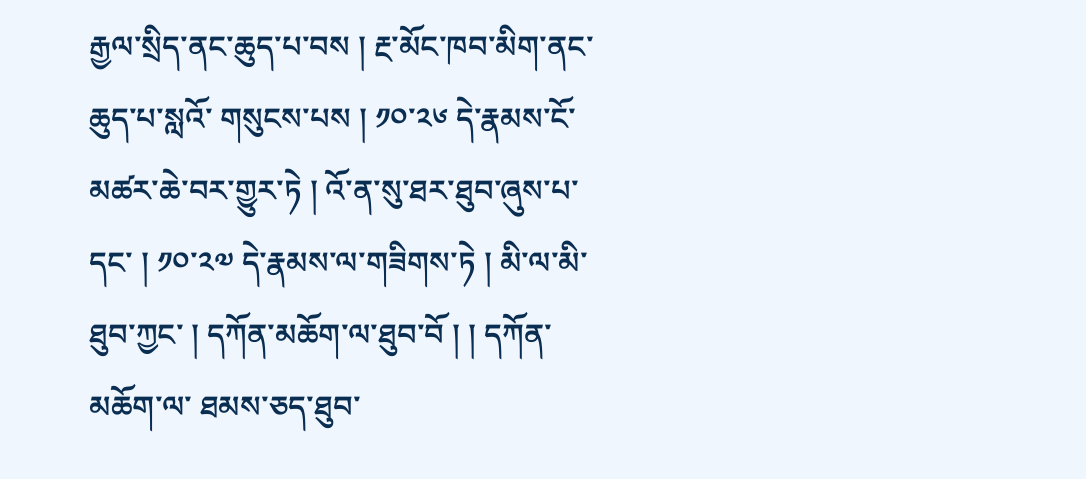རྒྱལ་སྲིད་ནང་ཆུད་པ་བས ། རྔ་མོང་ཁབ་མིག་ནང་ཆུད་པ་སླའོ་ གསུངས་པས ། ༡༠་༢༦ དེ་རྣམས་ངོ་མཚར་ཆེ་བར་གྱུར་ཏེ ། འོ་ན་སུ་ཐར་ཐུབ་ཞུས་པ་དང་ ། ༡༠་༢༧ དེ་རྣམས་ལ་གཟིགས་ཏེ ། མི་ལ་མི་ཐུབ་ཀྱང་ ། དཀོན་མཆོག་ལ་ཐུབ་བོ ། ། དཀོན་མཆོག་ལ་ ཐམས་ཅད་ཐུབ་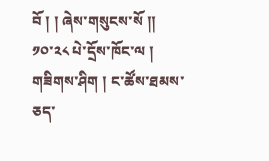བོ ། ། ཞེས་གསུངས་སོ ༎
༡༠་༢༨ པེ་དྲོས་ཁོང་ལ ། གཟིགས་ཤིག ། ང་ཚོས་ཐམས་ཅད་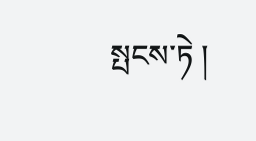སྤངས་ཏེ །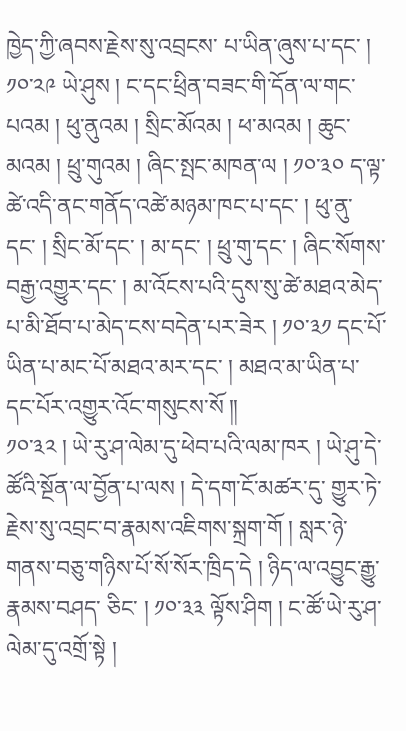ཁྱེད་ཀྱི་ཞབས་རྗེས་སུ་འབྲངས་ པ་ཡིན་ཞུས་པ་དང་ ། ༡༠་༢༩ ཡེ་ཤུས ། ང་དང་ཕྲིན་བཟང་གི་དོན་ལ་གང་པའམ ། ཕུ་ནུའམ ། སྲིང་མོའམ ། ཕ་མའམ ། ཆུང་ མའམ ། ཕྲུ་གུའམ ། ཞིང་སྤང་མཁན་ལ ། ༡༠་༣༠ ད་ལྟ་ཚེ་འདི་ནང་གནོད་འཚེ་མཉམ་ཁང་པ་དང་ ། ཕུ་ནུ་དང་ ། སྲིང་མོ་དང་ ། མ་དང་ ། ཕྲུ་གུ་དང་ ། ཞིང་སོགས་བརྒྱ་འགྱུར་དང་ ། མ་འོངས་པའི་དུས་སུ་ཚེ་མཐའ་མེད་པ་མི་ཐོབ་པ་མེད་ངས་བདེན་པར་ཟེར ། ༡༠་༣༡ དང་པོ་ཡིན་པ་མང་པོ་མཐའ་མར་དང་ ། མཐའ་མ་ཡིན་པ་དང་པོར་འགྱུར་འོང་གསུངས་སོ ༎
༡༠་༣༢ ། ཡེ་རུ་ཤ་ལེམ་དུ་ཕེབ་པའི་ལམ་ཁར ། ཡེ་ཤུ་དེ་ཚོའི་སྔོན་ལ་བྱོན་པ་ལས ། དེ་དག་ངོ་མཚར་དུ་ གྱུར་ཏེ་རྗེས་སུ་འབྲང་བ་རྣམས་འཇིགས་སྐྲག་གོ ། སླར་ཉེ་གནས་བཅུ་གཉིས་པོ་སོ་སོར་ཁྲིད་དེ ། ཉིད་ལ་འབྱུང་རྒྱུ་རྣམས་བཤད་ ཅིང་ ། ༡༠་༣༣ ལྟོས་ཤིག ། ང་ཚོ་ཡེ་རུ་ཤ་ལེམ་དུ་འགྲོ་སྟེ །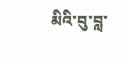མིའི་བུ་བླ་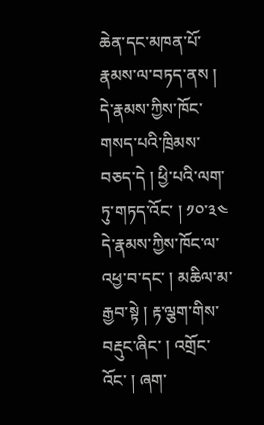ཆེན་དང་མཁན་པོ་རྣམས་ལ་བཏད་ནས ། དེ་རྣམས་ཀྱིས་ཁོང་གསད་པའི་ཁྲིམས་བཅད་དེ ། ཕྱི་པའི་ལག་ཏུ་གཏད་འོང་ ། ༡༠་༣༤ དེ་རྣམས་ཀྱིས་ཁོང་ལ་འཕྱ་བ་དང་ ། མཆིལ་མ་རྒྱབ་སྟེ ། རྟ་ལྕག་གིས་བརྡུང་ཞིང་ ། འགྲོང་འོང་ ། ཞག་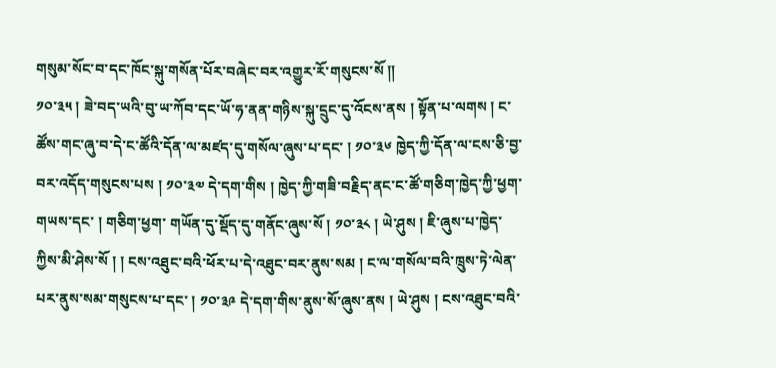གསུམ་སོང་བ་དང་ཁོང་སྐུ་གསོན་པོར་བཞེང་བར་འགྱུར་རོ་གསུངས་སོ ༎
༡༠་༣༥ ། ཟེ་བད་ཡའི་བུ་ཡ་ཀོབ་དང་ཡོ་ཧ་ནན་གཉིས་སྐུ་དྲུང་དུ་འོངས་ནས ། སྟོན་པ་ལགས ། ང་ཚོས་གང་ཞུ་བ་དེ་ང་ཚོའི་དོན་ལ་མཛད་དུ་གསོལ་ཞུས་པ་དང་ ། ༡༠་༣༦ ཁྱེད་ཀྱི་དོན་ལ་ངས་ཅི་བྱ་བར་འདོད་གསུངས་པས ། ༡༠་༣༧ དེ་དག་གིས ། ཁྱེད་ཀྱི་གཟི་བརྗིད་ནང་ང་ཚོ་གཅིག་ཁྱེད་ཀྱི་ཕྱག་གཡས་དང་ ། གཅིག་ཕྱག་ གཡོན་དུ་སྡོད་དུ་གནོང་ཞུས་སོ ། ༡༠་༣༨ ། ཡེ་ཤུས ། ཇི་ཞུས་པ་ཁྱེད་ཀྱིས་མི་ཤེས་སོ ། ། ངས་འཐུང་བའི་ཕོར་པ་དེ་འཐུང་བར་ནུས་སམ ། ང་ལ་གསོལ་བའི་ཁྲུས་ཏེ་ལེན་པར་ནུས་སམ་གསུངས་པ་དང་ ། ༡༠་༣༩ དེ་དག་གིས་ནུས་སོ་ཞུས་ནས ། ཡེ་ཤུས ། ངས་འཐུང་བའི་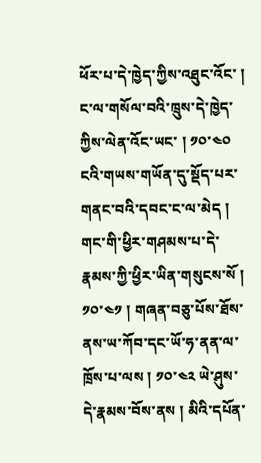ཕོར་པ་དེ་ཁྱེད་ཀྱིས་འཐུང་འོང་ ། ང་ལ་གསོལ་བའི་ཁྲུས་དེ་ཁྱེད་ཀྱིས་ལེན་འོང་ཡང་ ། ༡༠་༤༠ ངའི་གཡས་གཡོན་དུ་སྡོད་པར་གནང་བའི་དབང་ང་ལ་མེད ། གང་གི་ཕྱིར་གཤམས་པ་དེ་ རྣམས་ཀྱི་ཕྱིར་ཡིན་གསུངས་སོ ། ༡༠་༤༡ ། གཞན་བཅུ་པོས་ཐོས་ནས་ཡ་ཀོབ་དང་ཡོ་ཧ་ནན་ལ་ཁྲོས་པ་ལས ། ༡༠་༤༢ ཡེ་ཤུས་དེ་རྣམས་བོས་ནས ། མིའི་དཔོན་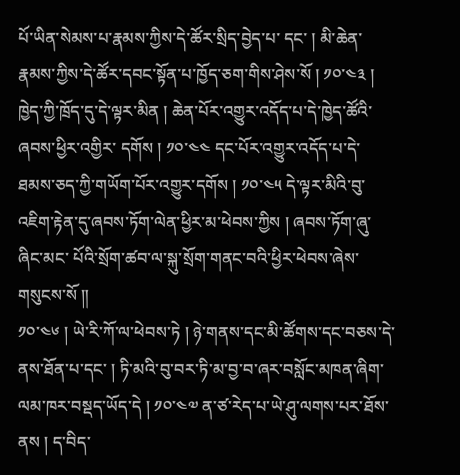པོ་ཡིན་སེམས་པ་རྣམས་ཀྱིས་དེ་ཚོར་སྲིད་བྱེད་པ་ དང་ ། མི་ཆེན་རྣམས་ཀྱིས་དེ་ཚོར་དབང་སྟོན་པ་ཁྱོད་ཅག་གིས་ཤེས་སོ ། ༡༠་༤༣ ། ཁྱེད་ཀྱི་ཁྲོད་དུ་དེ་ལྟར་མིན ། ཆེན་པོར་འགྱུར་འདོད་པ་དེ་ཁྱེད་ཚོའི་ཞབས་ཕྱིར་འགྱིར་ དགོས ། ༡༠་༤༤ དང་པོར་འགྱུར་འདོད་པ་དེ་ཐམས་ཅད་ཀྱི་གཡོག་པོར་འགྱུར་དགོས ། ༡༠་༤༥ དེ་ལྟར་མིའི་བུ་འཇིག་རྟེན་དུ་ཞབས་ཏོག་ལེན་ཕྱིར་མ་ཕེབས་ཀྱིས ། ཞབས་ཏོག་ཞུ་ཞིང་མང་ པོའི་སྲོག་ཚབ་ལ་སྐུ་སྲོག་གནང་བའི་ཕྱིར་ཕེབས་ཞེས་གསུངས་སོ ༎
༡༠་༤༦ ། ཡེ་རི་ཀོ་ལ་ཕེབས་ཏེ ། ཉེ་གནས་དང་མི་ཚོགས་དང་བཅས་དེ་ནས་ཐོན་པ་དང་ ། ཏི་མའི་བུ་བར་ཏི་མ་བྱ་བ་ཞར་བསློང་མཁན་ཞིག་ལམ་ཁར་བསྡད་ཡོད་དེ ། ༡༠་༤༧ ན་ཙ་རེད་པ་ཡེ་ཤུ་ལགས་པར་ཐོས་ནས ། ད་བིད་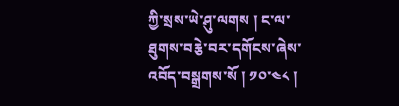ཀྱི་སྲས་ཡེ་ཤུ་ལགས ། ང་ལ་ཐུགས་བརྕེ་བར་དགོངས་ཞེས་འབོད་བསྒྲགས་སོ ། ༡༠་༤༨ །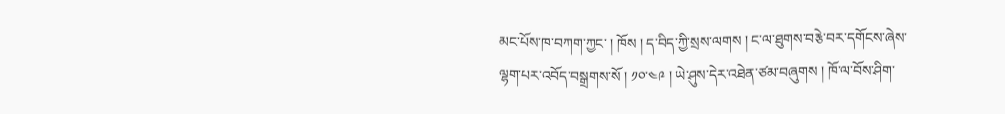མང་པོས་ཁ་བཀག་ཀྱང་ ། ཁོས ། ད་བིད་ཀྱི་སྲས་ལགས ། ང་ལ་ཐུགས་བརྕེ་བར་དགོངས་ཞེས་ལྷག་པར་འབོད་བསྒྲགས་སོ ། ༡༠་༤༩ ། ཡེ་ཤུས་དེར་འཐེན་ཙམ་བཞུགས ། ཁོ་ལ་བོས་ཤིག་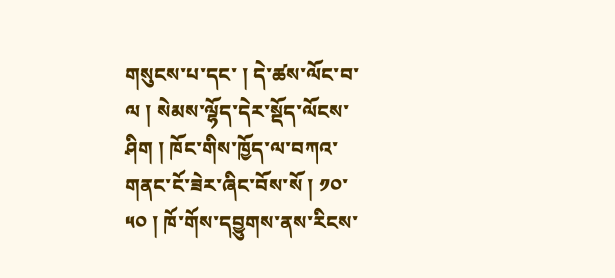གསུངས་པ་དང་ ། དེ་ཚས་ལོང་བ་ལ ། སེམས་ལྷོད་དེར་སྡོད་ལོངས་ཤིག ། ཁོང་གིས་ཁྱོད་ལ་བཀའ་གནང་ངོ་ཟེར་ཞིང་བོས་སོ ། ༡༠་༥༠ ། ཁོ་གོས་དབྱུགས་ནས་རིངས་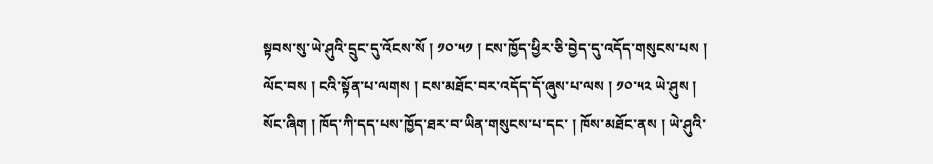སྟབས་སུ་ཡེ་ཤུའི་དྲུང་དུ་འོངས་སོ ། ༡༠་༥༡ ། ངས་ཁྱོད་ཕྱིར་ཅི་བྱེད་དུ་འདོད་གསུངས་པས ། ལོང་བས ། ངའི་སྟོན་པ་ལགས ། ངས་མཐོང་བར་འདོད་དོ་ཞུས་པ་ལས ། ༡༠་༥༢ ཡེ་ཤུས ། སོང་ཞིག ། ཁོད་ཀི་དད་པས་ཁྱོད་ཐར་བ་ཡིན་གསུངས་པ་དང་ ། ཁོས་མཐོང་ནས ། ཡེ་ཤུའི་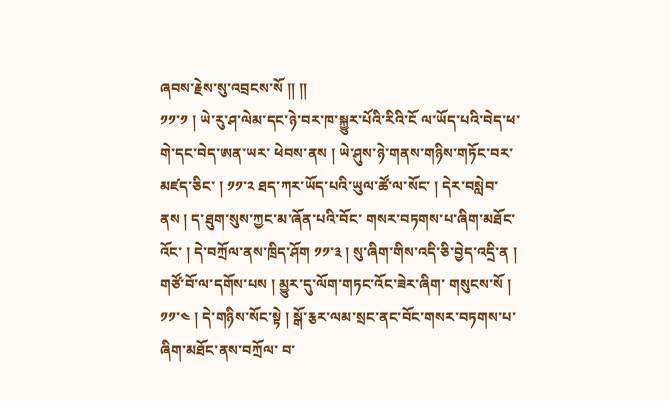ཞབས་རྗེས་སུ་འབྲངས་སོ ༎ ༎
༡༡་༡ ། ཡེ་རུ་ཤ་ལེམ་དང་ཉེ་བར་ཁ་སྐྱུར་པོའི་རིའི་ངོ ལ་ཡོད་པའི་བེད་ཕ་གེ་དང་བེད་ཨན་ཡར་ ཕེབས་ནས ། ཡེ་ཤུས་ཉེ་གནས་གཉིས་གཏོང་བར་མཛད་ཅིང་ ། ༡༡་༢ ཐད་ཀར་ཡོད་པའི་ཡུལ་ཚོ་ལ་སོང་ ། དེར་བསླེབ་ནས ། ད་ཐུག་སུས་ཀྱང་མ་ཞོན་པའི་བོང་ གསར་བཏགས་པ་ཞིག་མཐོང་འོང་ ། དེ་བཀྲོལ་ནས་ཁྲིད་ཤོག ༡༡་༣ ། སུ་ཞིག་གིས་འདི་ཅི་བྱེད་འདྲི་ན ། གཙོ་བོ་ལ་དགོས་པས ། མྱུར་དུ་ལོག་གཏང་འོང་ཟེར་ཞིག་ གསུངས་སོ ། ༡༡་༤ ། དེ་གཉིས་སོང་སྟེ ། སྒོ་རྕར་ལམ་སྲང་ནང་བོང་གསར་བཏགས་པ་ཞིག་མཐོང་ནས་བཀྲོལ་ བ་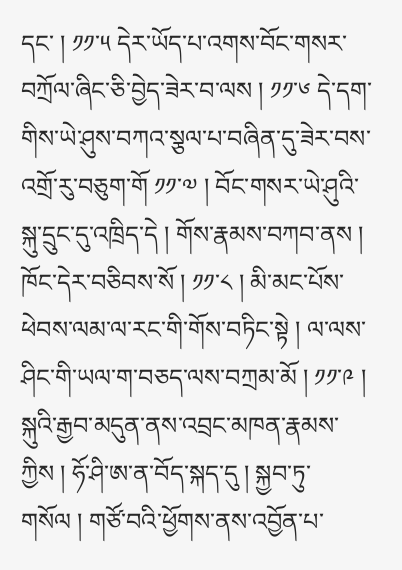དང་ ། ༡༡་༥ དེར་ཡོད་པ་འགས་བོང་གསར་བཀྲོལ་ཞིང་ཅི་བྱེད་ཟེར་བ་ལས ། ༡༡་༦ དེ་དག་གིས་ཡེ་ཤུས་བཀའ་སྕལ་པ་བཞིན་དུ་ཟེར་བས་འགྲོ་རུ་བཅུག་གོ ༡༡་༧ ། བོང་གསར་ཡེ་ཤུའི་སྐུ་དྲུང་དུ་འཁྲིད་དེ ། གོས་རྣམས་བཀབ་ནས ། ཁོང་དེར་བཅིབས་སོ ། ༡༡་༨ ། མི་མང་པོས་ཕེབས་ལམ་ལ་རང་གི་གོས་བཏིང་སྟེ ། ལ་ལས་ཤིང་གི་ཡལ་ག་བཅད་ལས་བཀྲམ་མོ ། ༡༡་༩ ། སྐུའི་རྒྱབ་མདུན་ནས་འབྲང་མཁན་རྣམས་ཀྱིས ། ཧོ་ཤི་ཨ་ན་བོད་སྐད་དུ ། སྐྱབ་ཏུ་གསོལ ། གཙོ་བའི་ཕྱོགས་ནས་འབྱོན་པ་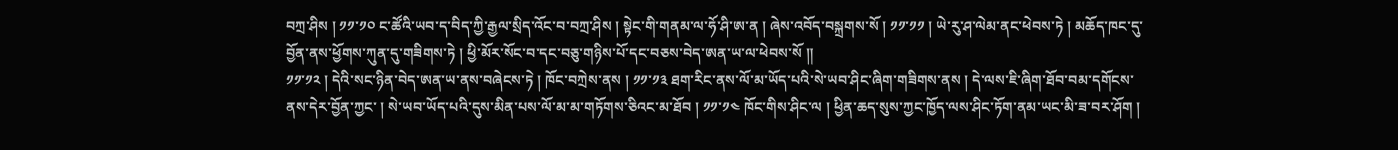བཀྲ་ཤིས ། ༡༡་༡༠ ང་ཚོའི་ཡབ་ད་བིད་ཀྱི་རྒྱལ་སྲིད་འོང་བ་བཀྲ་ཤིས ། སྟེང་གི་གནམ་ལ་ཧོ་ཤི་ཨ་ན ། ཞེས་འབོད་བསྐྲགས་སོ ། ༡༡་༡༡ ། ཡེ་རུ་ཤ་ལེམ་ནང་ཕེབས་ཏེ ། མཆོད་ཁང་དུ་བྱོན་ནས་ཕྱོགས་ཀུན་དུ་གཟིགས་ཏེ ། ཕྱི་མོར་སོང་བ་དང་བཅུ་གཉིས་པོ་དང་བཅས་བེད་ཨན་ཡ་ལ་ཕེབས་སོ ༎
༡༡་༡༢ ། དེའི་སང་ཉིན་བེད་ཨན་ཡ་ནས་བཞེངས་ཏེ ། ཁོང་བཀྲེས་ནས ། ༡༡་༡༣ ཐག་རིང་ནས་ལོ་མ་ཡོད་པའི་སེ་ཡབ་ཤིང་ཞིག་གཟིགས་ནས ། དེ་ལས་ཇི་ཞིག་ཐོབ་བམ་དགོངས་ ནས་དེར་བྱོན་ཀྱང་ ། སེ་ཡབ་ཡོད་པའི་དུས་མིན་པས་ལོ་མ་མ་གཏོགས་ཅིའང་མ་ཐོབ ། ༡༡་༡༤ ཁོང་གིས་ཤིང་ལ ། ཕྱིན་ཆད་སུས་ཀྱང་ཁྱོད་ལས་ཤིང་ཏོག་ནམ་ཡང་མི་ཟ་བར་ཤོག །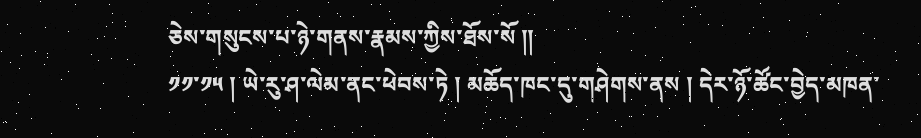ཅེས་གསུངས་པ་ཉེ་གནས་རྣམས་ཀྱིས་ཐོས་སོ ༎
༡༡་༡༥ ། ཡེ་རུ་ཤ་ལེམ་ནང་ཕེབས་ཏེ ། མཆོད་ཁང་དུ་གཤེགས་ནས ། དེར་ཉོ་ཚོང་བྱེད་མཁན་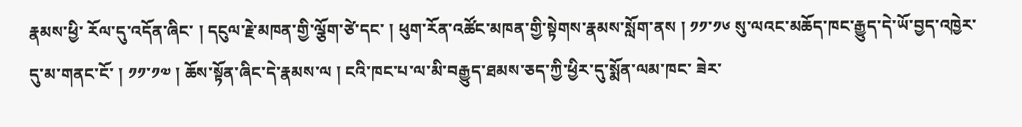རྣམས་ཕྱི་ རོལ་དུ་འདོན་ཞིང་ ། དངུལ་རྗེ་མཁན་གྱི་ལྕོག་ཙེ་དང་ ། ཕུག་རོན་འཚོང་མཁན་གྱི་སྟེགས་རྣམས་སློག་ནས ། ༡༡་༡༦ སུ་ལའང་མཆོད་ཁང་རྒྱུད་དེ་ཡོ་བྱད་འཁྱེར་དུ་མ་གནང་ངོ་ ། ༡༡་༡༧ ། ཆོས་སྟོན་ཞིང་དེ་རྣམས་ལ ། ངའི་ཁང་པ་ལ་མི་བརྒྱུད་ཐམས་ཅད་ཀྱི་ཕྱིར་དུ་སྨོན་ལམ་ཁང་ ཟེར་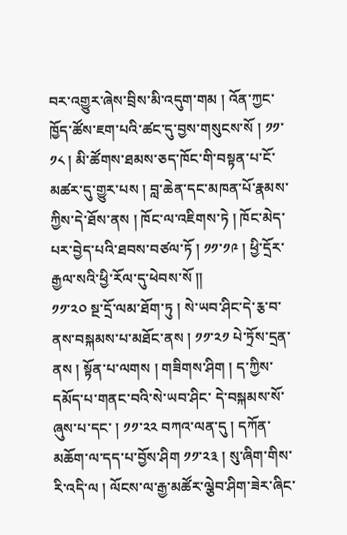བར་འགྱུར་ཞེས་བྲིས་མི་འདུག་གམ ། འོན་ཀྱང་ཁྱོད་ཚོས་ཇག་པའི་ཚང་དུ་བྱས་གསུངས་སོ ། ༡༡་༡༨ ། མི་ཚོགས་ཐམས་ཅད་ཁོང་གི་བསྟན་པ་ངོ་མཚར་དུ་གྱུར་པས ། བླ་ཆེན་དང་མཁན་པོ་རྣམས་ ཀྱིས་དེ་ཐོས་ནས ། ཁོང་ལ་འཇིགས་ཏེ ། ཁོང་མེད་པར་བྱེད་པའི་ཐབས་བཙལ་ཏོ ། ༡༡་༡༩ ། ཕྱི་དྲོར་རྒྱལ་སའི་ཕྱི་རོལ་དུ་ཕེབས་སོ ༎
༡༡་༢༠ སྔ་དྲོ་ལམ་ཐོག་ཏུ ། སེ་ཡབ་ཤིང་དེ་རྕ་བ་ནས་བསྐམས་པ་མཐོང་ནས ། ༡༡་༢༡ པེ་ཏྲོས་དྲན་ནས ། སྟོན་པ་ལགས ། གཟིགས་ཤིག ། ད་ཀྱིས་དམོད་པ་གནང་བའི་སེ་ཡབ་ཤིང་ དེ་བསྐམས་སོ་ཞུས་པ་དང་ ། ༡༡་༢༢ བཀའ་ལན་དུ ། དཀོན་མཆོག་ལ་དད་པ་བྱོས་ཤིག ༡༡་༢༣ ། སུ་ཞིག་གིས་རི་འདི་ལ ། ལོངས་ལ་རྒྱ་མཚོར་ལྕེབ་ཤིག་ཟེར་ཞིང་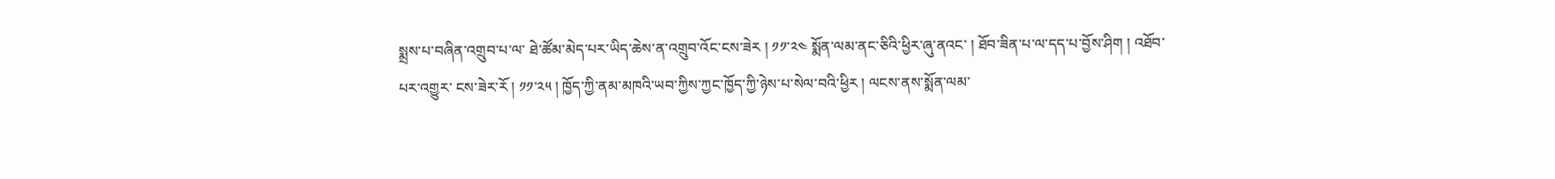སྨྲས་པ་བཞིན་འགྲུབ་པ་ལ་ ཐེ་ཚོམ་མེད་པར་ཡིད་ཆེས་ན་འགྲུབ་འོང་ངས་ཟེར ། ༡༡་༢༤ སྨོན་ལམ་ནང་ཅིའི་ཕྱིར་ཞུ་ནའང་ ། ཐོབ་ཟིན་པ་ལ་དད་པ་བྱོས་ཤིག ། འཐོབ་པར་འགྱུར་ ངས་ཟེར་རོ ། ༡༡་༢༥ ། ཁྱོད་ཀྱི་ནམ་མཁའི་ཡབ་ཀྱིས་ཀྱང་ཁྱོད་ཀྱི་ཉེས་པ་སེལ་བའི་ཕྱིར ། ལངས་ནས་སྨོན་ལམ་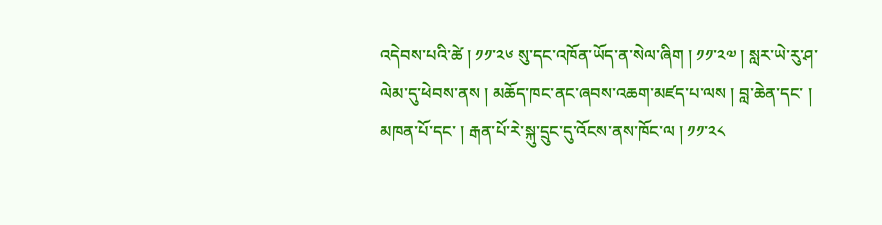འདེབས་པའི་ཚེ ། ༡༡་༢༦ སུ་དང་འཁོན་ཡོད་ན་སེལ་ཞིག ། ༡༡་༢༧ ། སླར་ཡེ་རུ་ཤ་ལེམ་དུ་ཕེབས་ནས ། མཆོད་ཁང་ནང་ཞབས་འཆག་མཛད་པ་ལས ། བླ་ཆེན་དང་ ། མཁན་པོ་དང་ ། རྒན་པོ་རེ་སྐུ་དྲུང་དུ་འོངས་ནས་ཁོང་ལ ། ༡༡་༢༨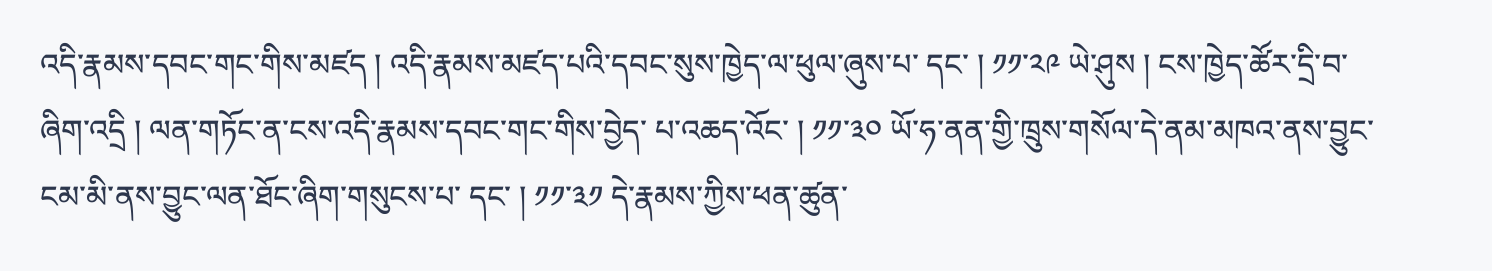འདི་རྣམས་དབང་གང་གིས་མཛད ། འདི་རྣམས་མཛད་པའི་དབང་སུས་ཁྱེད་ལ་ཕུལ་ཞུས་པ་ དང་ ། ༡༡་༢༩ ཡེ་ཤུས ། ངས་ཁྱེད་ཚོར་དྲི་བ་ཞིག་འདྲི ། ལན་གཏོང་ན་ངས་འདི་རྣམས་དབང་གང་གིས་བྱེད་ པ་འཆད་འོང་ ། ༡༡་༣༠ ཡོ་ཧ་ནན་གྱི་ཁྲུས་གསོལ་དེ་ནམ་མཁའ་ནས་བྱུང་ངམ་མི་ནས་བྱུང་ལན་ཐོང་ཞིག་གསུངས་པ་ དང་ ། ༡༡་༣༡ དེ་རྣམས་ཀྱིས་ཕན་ཚུན་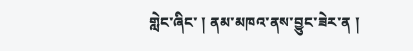གླེང་ཞིང་ ། ནམ་མཁའ་ནས་བྱུང་ཟེར་ན །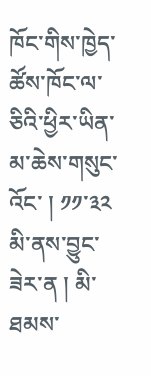ཁོང་གིས་ཁྱེད་ཚོས་ཁོང་ལ་ ཅིའི་ཕྱིར་ཡིན་མ་ཆེས་གསུང་འོང་ ། ༡༡་༣༢ མི་ནས་བྱུང་ཟེར་ན ། མི་ཐམས་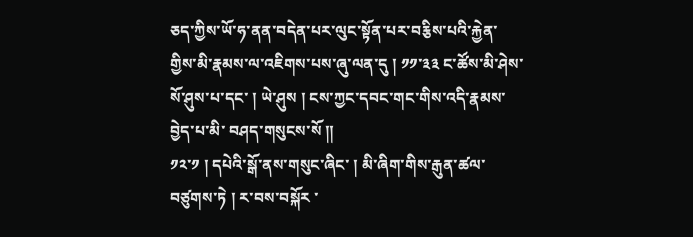ཅད་ཀྱིས་ཡོ་ཧ་ནན་བདེན་པར་ལུང་སྟོན་པར་བརྕིས་པའི་རྐྱེན་ གྱིས་མི་རྣམས་ལ་འཇིགས་པས་ཞུ་ལན་དུ ། ༡༡་༣༣ ང་ཚོས་མི་ཤེས་སོ་ཤུས་པ་དང་ ། ཡེ་ཤུས ། ངས་ཀྱང་དབང་གང་གིས་འདི་རྣམས་བྱེད་པ་མི་ བཤད་གསུངས་སོ ༎
༡༢་༡ ། དཔེའི་སྒོ་ནས་གསུང་ཞིང་ ། མི་ཞིག་གིས་རྒུན་ཚལ་བཙུགས་ཏེ ། ར་བས་བསྐོར ་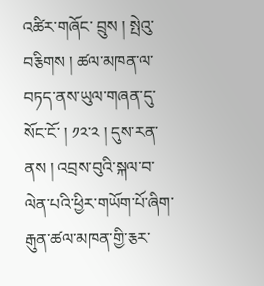འཚིར་གཞོང་ བྲུས ། སྤེའུ་བརྕིགས ། ཚལ་མཁན་ལ་བཏད་ནས་ཡུལ་གཞན་དུ་སོང་ངོ་ ། ༡༢་༢ ། དུས་རན་ནས ། འབྲས་བུའི་སྐལ་བ་ལེན་པའི་ཕྱིར་གཡོག་པོ་ཞིག་རྒུན་ཚལ་མཁན་གྱི་རྕར་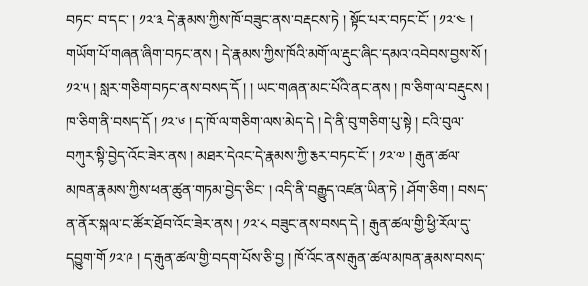བཏང་ བ་དང་ ། ༡༢་༣ དེ་རྣམས་ཀྱིས་ཁོ་བཟུང་ནས་བརྡངས་ཏེ ། སྟོང་པར་བཏང་ངོ་ ། ༡༢་༤ ། གཡོག་པོ་གཞན་ཞིག་བཏང་ནས ། དེ་རྣམས་ཀྱིས་ཁོའི་མགོ་ལ་རྡུང་ཞིང་དམའ་འབེབས་བྱས་སོ ། ༡༢་༥ ། སླར་གཅིག་བཏང་ནས་བསད་དོ ། ། ཡང་གཞན་མང་པོའི་ནང་ནས ། ཁ་ཅིག་ལ་བརྡུངས ། ཁ་ཅིག་ནི་བསད་དོ ། ༡༢་༦ ། ད་ཁོ་ལ་གཅིག་ལས་མེད་དེ ། དེ་ནི་བུ་གཅིག་པུ་སྟེ ། ངའི་བུལ་བཀུར་སྟི་བྱེད་འོང་ཟེར་ནས ། མཐར་དེའང་དེ་རྣམས་ཀྱི་རྕར་བཏང་ངོ་ ། ༡༢་༧ ། རྒུན་ཚལ་མཁན་རྣམས་ཀྱིས་ཕན་ཚུན་གཏམ་བྱེད་ཅིང་ ། འདི་ནི་བརྒྱུད་འཛན་ཡིན་ཏེ ། ཤོག་ཅིག ། བསད་ན་ནོར་སྐལ་ང་ཚོར་ཐོབ་འོང་ཟེར་ནས ། ༡༢་༨ བཟུང་ནས་བསད་དེ ། རྒུན་ཚལ་གྱི་ཕྱི་རོལ་དུ་དབྱུག་གོ ༡༢་༩ ། ད་རྒུན་ཚལ་གྱི་བདག་པོས་ཅི་བྱ ། ཁོ་འོང་ནས་རྒུན་ཚལ་མཁན་རྣམས་བསད་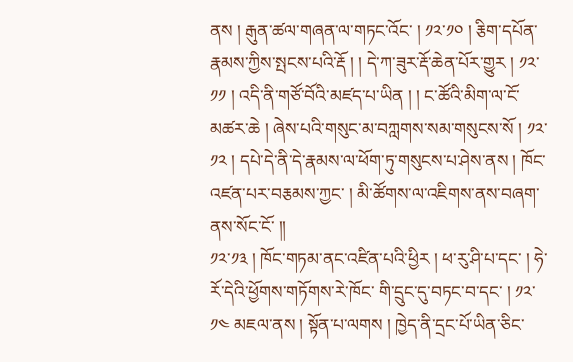ནས ། རྒུན་ཚལ་གཞན་ལ་གཏང་འོང་ ། ༡༢་༡༠ ། རྕིག་དཔོན་རྣམས་ཀྱིས་སྤངས་པའི་རྡོ ། ། དེ་ཀ་ཟུར་རྡོ་ཆེན་པོར་གྱུར ། ༡༢་༡༡ ། འདི་ནི་གཙོ་བོའི་མཛད་པ་ཡིན ། ། ང་ཚོའི་མིག་ལ་ངོ་མཚར་ཆེ ། ཞེས་པའི་གསུང་མ་བཀླགས་སམ་གསུངས་སོ ། ༡༢་༡༢ ། དཔེ་དེ་ནི་དེ་རྣམས་ལ་ཕོག་ཏུ་གསུངས་པ་ཤེས་ནས ། ཁོང་འཛན་པར་བརྕམས་ཀྱང་ ། མི་ཚོགས་ལ་འཇིགས་ནས་བཞག་ནས་སོང་ངོ་ ༎
༡༢་༡༣ ། ཁོང་གཏམ་ནང་འཛིན་པའི་ཕྱིར ། ཕ་རུ་ཤི་པ་དང་ ། ཧེ་རོ་དེའི་ཕྱོགས་གཏོགས་རེ་ཁོང་ གི་དྲུང་དུ་བཏང་བ་དང་ ། ༡༢་༡༤ མཇལ་ནས ། སྟོན་པ་ལགས ། ཁྱེད་ནི་དྲང་པོ་ཡིན་ཅིང་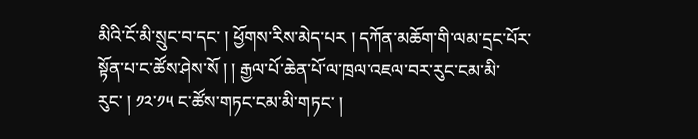མིའི་ངོ་མི་སྲུང་བ་དང་ ། ཕྱོགས་རིས་མེད་པར ། དཀོན་མཆོག་གི་ལམ་དྲང་པོར་སྟོན་པ་ང་ཚོས་ཤེས་སོ ། ། རྒྱལ་པོ་ཆེན་པོ་ལ་ཁྲལ་འཇལ་བར་རུང་ངམ་མི་ རུང་ ། ༡༢་༡༥ ང་ཚོས་གཏང་ངམ་མི་གཏང་ །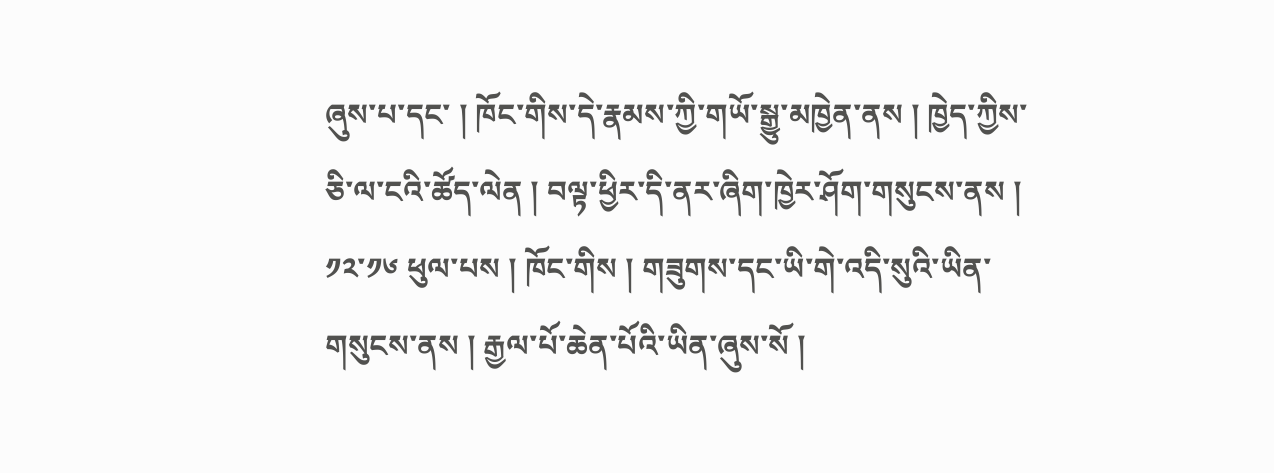ཞུས་པ་དང་ ། ཁོང་གིས་དེ་རྣམས་ཀྱི་གཡོ་སྒྱུ་མཁྱེན་ནས ། ཁྱེད་ཀྱིས་ཅི་ལ་ངའི་ཚོད་ལེན ། བལྟ་ཕྱིར་དི་ནར་ཞིག་ཁྱེར་ཤོག་གསུངས་ནས ། ༡༢་༡༦ ཕུལ་པས ། ཁོང་གིས ། གཟུགས་དང་ཡི་གེ་འདི་སུའི་ཡིན་གསུངས་ནས ། རྒྱལ་པོ་ཆེན་པོའི་ཡིན་ཞུས་སོ །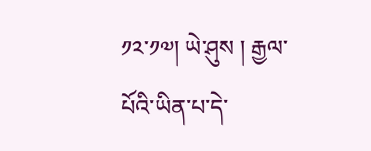༡༢་༡༧། ཡེ་ཤུས ། རྒྱལ་པོའི་ཡིན་པ་དེ་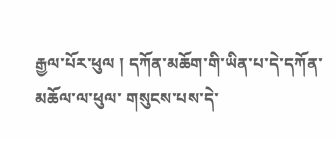རྒྱལ་པོར་ཕུལ ། དཀོན་མཆོག་གི་ཡིན་པ་དེ་དཀོན་མཆོལ་ལ་ཕུལ་ གསུངས་པས་དེ་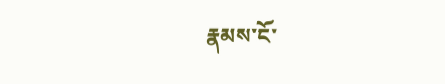རྣམས་ངོ་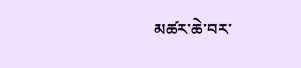མཚར་ཆེ་བར་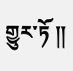གྱུར་ཏོ ༎